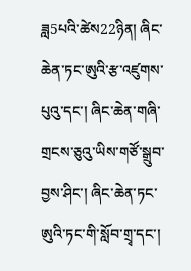ཟླ5པའི་ཚེས22ཉིན། ཞིང་ཆེན་ཏང་ཨུའི་རྩ་འཛུགས་པུའུ་དང་། ཞིང་ཆེན་གཞི་གྲངས་ཅུའུ་ཡིས་གཙོ་སྒྲུབ་བྱས་ཤིང་། ཞིང་ཆེན་ཏང་ཨུའི་ཏང་གི་སློབ་གྲྭ་དང་།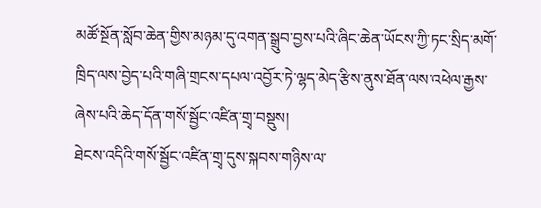མཚོ་སྔོན་སློབ་ཆེན་གྱིས་མཉམ་དུ་འགན་སྒྲུབ་བྱས་པའི་ཞིང་ཆེན་ཡོངས་ཀྱི་ཏང་སྲིད་མགོ་ཁྲིད་ལས་བྱེད་པའི་གཞི་གྲངས་དཔལ་འབྱོར་ཏེ་ལྷད་མེད་རྩིས་ནུས་ཐོན་ལས་འཕེལ་རྒྱས་ཞེས་པའི་ཆེད་དོན་གསོ་སྦྱོང་འཛིན་གྲྭ་བསྡུས།
ཐེངས་འདིའི་གསོ་སྦྱོང་འཛིན་གྲྭ་དུས་སྐབས་གཉིས་ལ་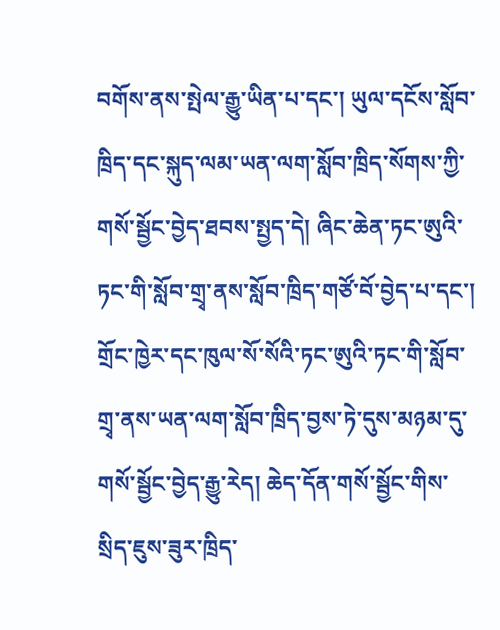བགོས་ནས་སྤེལ་རྒྱུ་ཡིན་པ་དང་། ཡུལ་དངོས་སློབ་ཁྲིད་དང་སྐུད་ལམ་ཡན་ལག་སློབ་ཁྲིད་སོགས་ཀྱི་གསོ་སྦྱོང་བྱེད་ཐབས་སྤྱད་དེ། ཞིང་ཆེན་ཏང་ཨུའི་ཏང་གི་སློབ་གྲྭ་ནས་སློབ་ཁྲིད་གཙོ་བོ་བྱེད་པ་དང་། གྲོང་ཁྱེར་དང་ཁུལ་སོ་སོའི་ཏང་ཨུའི་ཏང་གི་སློབ་གྲྭ་ནས་ཡན་ལག་སློབ་ཁྲིད་བྱས་ཏེ་དུས་མཉམ་དུ་གསོ་སྦྱོང་བྱེད་རྒྱུ་རེད། ཆེད་དོན་གསོ་སྦྱོང་གིས་སྲིད་ཇུས་ཟུར་ཁྲིད་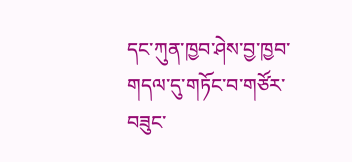དང་ཀུན་ཁྱབ་ཤེས་བྱ་ཁྱབ་གདལ་དུ་གཏོང་བ་གཙོར་བཟུང་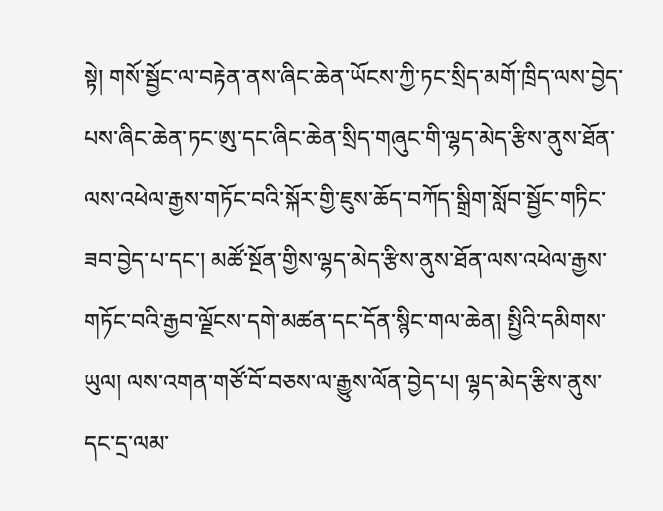སྟེ། གསོ་སྦྱོང་ལ་བརྟེན་ནས་ཞིང་ཆེན་ཡོངས་ཀྱི་ཏང་སྲིད་མགོ་ཁྲིད་ལས་བྱེད་པས་ཞིང་ཆེན་ཏང་ཨུ་དང་ཞིང་ཆེན་སྲིད་གཞུང་གི་ལྷད་མེད་རྩིས་ནུས་ཐོན་ལས་འཕེལ་རྒྱས་གཏོང་བའི་སྐོར་གྱི་ཇུས་ཆོད་བཀོད་སྒྲིག་སློབ་སྦྱོང་གཏིང་ཟབ་བྱེད་པ་དང་། མཚོ་སྔོན་གྱིས་ལྷད་མེད་རྩིས་ནུས་ཐོན་ལས་འཕེལ་རྒྱས་གཏོང་བའི་རྒྱབ་ལྗོངས་དགེ་མཚན་དང་དོན་སྙིང་གལ་ཆེན། སྤྱིའི་དམིགས་ཡུལ། ལས་འགན་གཙོ་བོ་བཅས་ལ་རྒྱུས་ལོན་བྱེད་པ། ལྷད་མེད་རྩིས་ནུས་དང་དྲ་ལམ་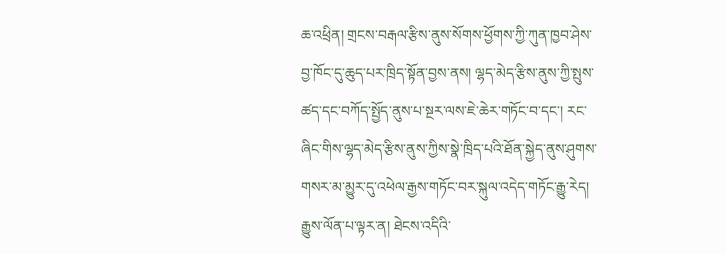ཆ་འཕྲིན། གྲངས་བརྒལ་རྩིས་ནུས་སོགས་ཕྱོགས་ཀྱི་ཀུན་ཁྱབ་ཤེས་བྱ་ཁོང་དུ་ཆུད་པར་ཁྲིད་སྟོན་བྱས་ནས། ལྷད་མེད་རྩིས་ནུས་ཀྱི་སྤུས་ཚད་དང་བཀོད་སྤྱོད་ནུས་པ་སྔར་ལས་ཇེ་ཆེར་གཏོང་བ་དང་། རང་ཞིང་གིས་ལྷད་མེད་རྩིས་ནུས་ཀྱིས་སྣེ་ཁྲིད་པའི་ཐོན་སྐྱེད་ནུས་ཤུགས་གསར་མ་མྱུར་དུ་འཕེལ་རྒྱས་གཏོང་བར་སྐུལ་འདེད་གཏོང་རྒྱུ་རེད།
རྒྱུས་ལོན་པ་ལྟར་ན། ཐེངས་འདིའི་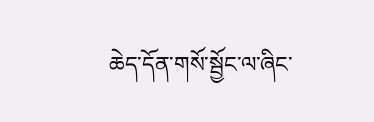ཆེད་དོན་གསོ་སྦྱོང་ལ་ཞིང་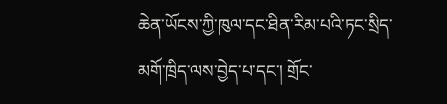ཆེན་ཡོངས་ཀྱི་ཁུལ་དང་ཐིན་རིམ་པའི་ཏང་སྲིད་མགོ་ཁྲིད་ལས་བྱེད་པ་དང་། གྲོང་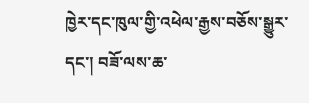ཁྱེར་དང་ཁུལ་གྱི་འཕེལ་རྒྱས་བཅོས་སྒྱུར་དང་། བཟོ་ལས་ཆ་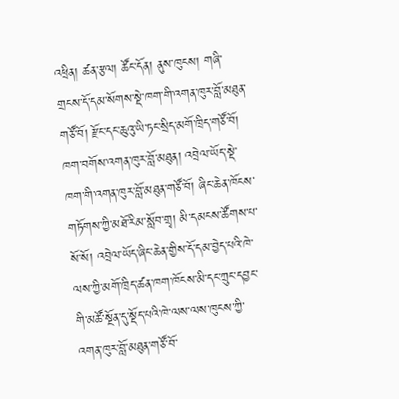འཕྲིན། ཚན་རྩལ། ཚོང་དོན། ནུས་ཁུངས། གཞི་གྲངས་དོ་དམ་སོགས་སྡེ་ཁག་གི་འགན་ཁུར་བློ་མཐུན་གཙོ་བོ། རྫོང་དང་ཆུའུ་ཡི་ཏང་སྲིད་མགོ་ཁྲིད་གཙོ་བོ། ཁག་བགོས་འགན་ཁུར་བློ་མཐུན། འབྲེལ་ཡོད་སྡེ་ཁག་གི་འགན་ཁུར་བློ་མཐུན་གཙོ་བོ། ཞིང་ཆེན་ཁོངས་གཏོགས་ཀྱི་མཐོ་རིམ་སློབ་གྲྭ། མི་དམངས་ཚོགས་པ་སོ་སོ། འབྲེལ་ཡོད་ཞིང་ཆེན་གྱིས་དོ་དམ་བྱེད་པའི་ཁེ་ལས་ཀྱི་མགོ་ཁྲིད་ཚན་ཁག་ཁོངས་མི་དང་ཀྲུང་དབྱང་གི་མཚོ་སྔོན་དུ་སྡོད་པའི་ཁེ་ལས་ལས་ཁུངས་ཀྱི་འགན་ཁུར་བློ་མཐུན་གཙོ་བོ་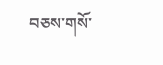བཅས་གསོ་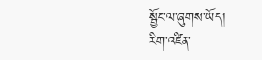སྦྱོང་ལ་ཞུགས་ཡོད།
རིག་འཛིན་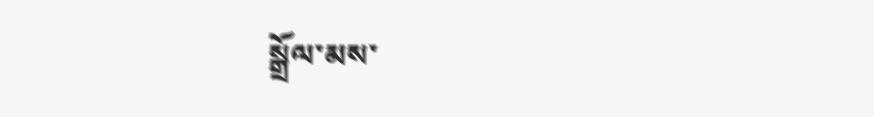སྒྲོལ་མས་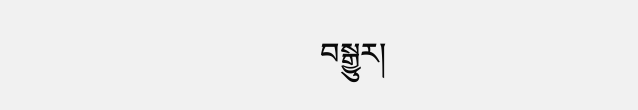བསྒྱུར།